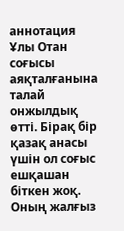аннотация
Ұлы Отан соғысы аяқталғанына талай онжылдық өтті. Бірақ бір қазақ анасы үшін ол соғыс ешқашан біткен жоқ. Оның жалғыз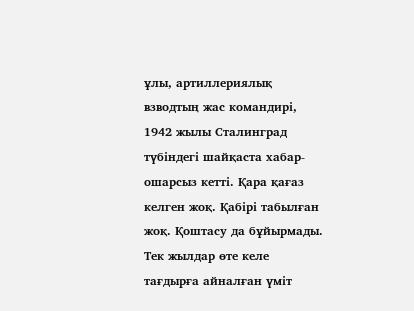ұлы, артиллериялық взводтың жас командирі, 1942 жылы Сталинград түбіндегі шайқаста хабар-ошарсыз кетті. Қара қағаз келген жоқ. Қабірі табылған жоқ. Қоштасу да бұйырмады. Тек жылдар өте келе тағдырға айналған үміт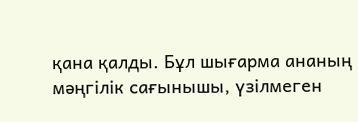қана қалды. Бұл шығарма ананың мәңгілік сағынышы, үзілмеген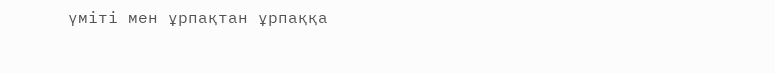үміті мен ұрпақтан ұрпаққа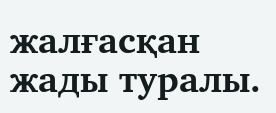жалғасқан жады туралы.